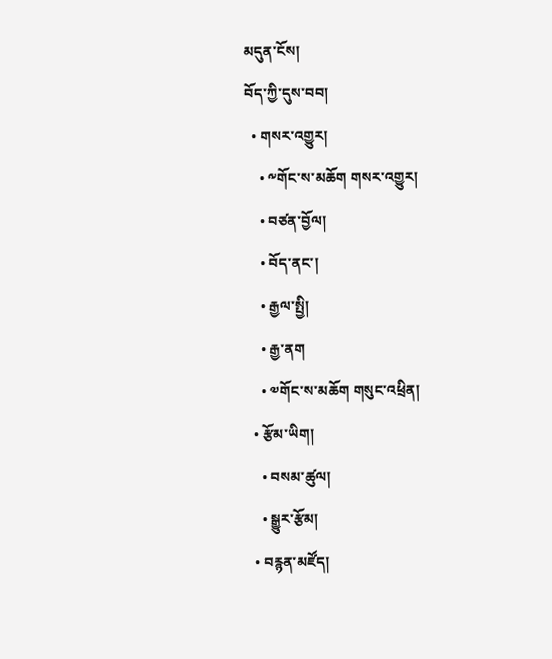མདུན་ངོས།
བོད་ཀྱི་དུས་བབ།
  • གསར་འགྱུར།
    • ༸གོང་ས་མཆོག གསར་འགྱུར།
    • བཙན་བྱོལ།
    • བོད་ནང་།
    • རྒྱལ་སྤྱི།
    • རྒྱ་ནག
    • ༧གོང་ས་མཆོག གསུང་འཕྲིན།
  • རྩོམ་ཡིག།
    • བསམ་ཚུལ།
    • སྒྱུར་རྩོམ།
  • བརྙན་མཛོད།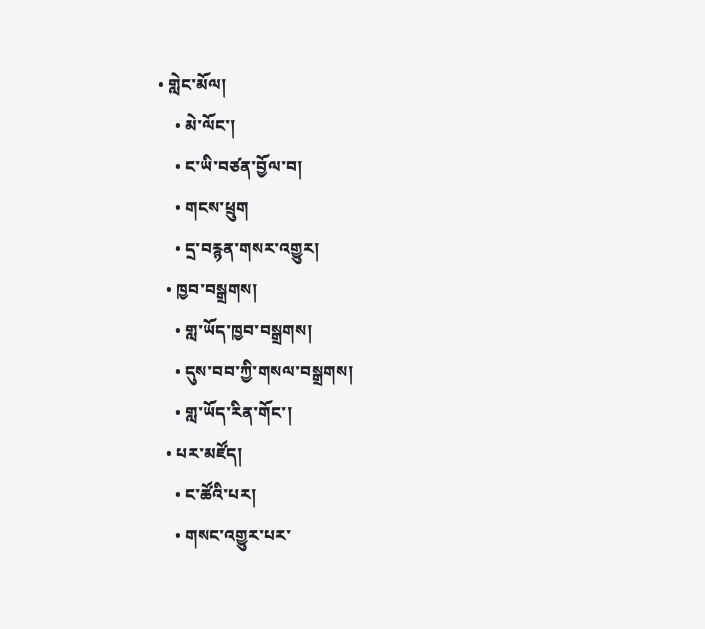• གླེང་མོལ།
    • མེ་ལོང་།
    • ང་ཡི་བཙན་བྱོལ་བ།
    • གངས་ཕྲུག
    • དྲ་བརྙན་གསར་འགྱུར།
  • ཁྱབ་བསྒྲགས།
    • གླ་ཡོད་ཁྱབ་བསྒྲགས།
    • དུས་བབ་ཀྱི་གསལ་བསྒྲགས།
    • གླ་ཡོད་རིན་གོང་།
  • པར་མཛོད།
    • ང་ཚོའི་པར།
    • གསང་འགྱུར་པར་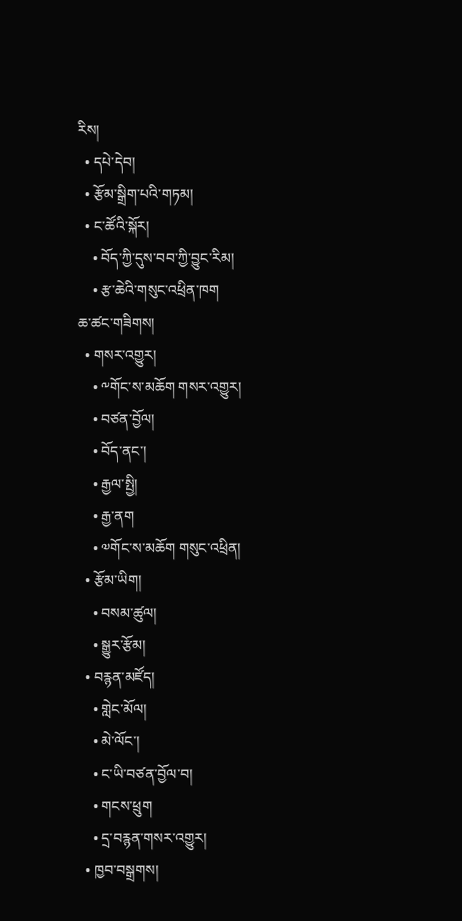རིས།
  • དཔེ་དེབ།
  • རྩོམ་སྒྲིག་པའི་གཏམ།
  • ང་ཚོའི་སྐོར།
    • བོད་ཀྱི་དུས་བབ་ཀྱི་བྱུང་རིམ།
    • རྩ་ཆེའི་གསུང་འཕྲིན་ཁག
ཆ་ཚང་གཟིགས།
  • གསར་འགྱུར།
    • ༸གོང་ས་མཆོག གསར་འགྱུར།
    • བཙན་བྱོལ།
    • བོད་ནང་།
    • རྒྱལ་སྤྱི།
    • རྒྱ་ནག
    • ༧གོང་ས་མཆོག གསུང་འཕྲིན།
  • རྩོམ་ཡིག།
    • བསམ་ཚུལ།
    • སྒྱུར་རྩོམ།
  • བརྙན་མཛོད།
    • གླེང་མོལ།
    • མེ་ལོང་།
    • ང་ཡི་བཙན་བྱོལ་བ།
    • གངས་ཕྲུག
    • དྲ་བརྙན་གསར་འགྱུར།
  • ཁྱབ་བསྒྲགས།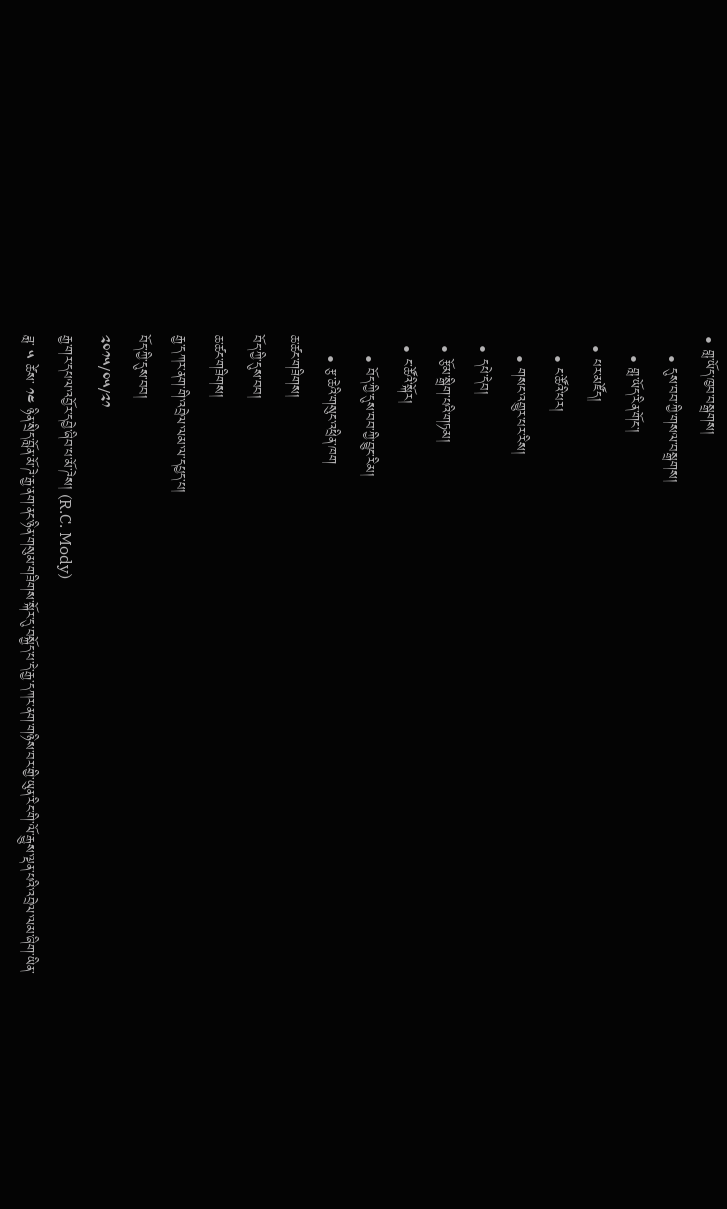• གླ་ཡོད་ཁྱབ་བསྒྲགས།
    • དུས་བབ་ཀྱི་གསལ་བསྒྲགས།
    • གླ་ཡོད་རིན་གོང་།
  • པར་མཛོད།
    • ང་ཚོའི་པར།
    • གསང་འགྱུར་པར་རིས།
  • དཔེ་དེབ།
  • རྩོམ་སྒྲིག་པའི་གཏམ།
  • ང་ཚོའི་སྐོར།
    • བོད་ཀྱི་དུས་བབ་ཀྱི་བྱུང་རིམ།
    • རྩ་ཆེའི་གསུང་འཕྲིན་ཁག
ཆ་ཚང་གཟིགས།
བོད་ཀྱི་དུས་བབ།
ཆ་ཚང་གཟིགས།
རྒྱ་དཀར་ནག་གི་འབྲེལ་ལམ་ལ་དཔྱད་པ།
བོད་ཀྱི་དུས་བབ།
༢༠༡༥/༠༥/༢༡
རྒྱ་གར་དཔལ་འབྱོར་དབྱེ་ཞིབ་པ་མོ་ཌེས། (R.C. Mody)
ཟླ་ ༥ ཚེས་ ༡༤ ཉིན་སྲིད་བློན་མོ་ཌེ་རྒྱ་ནག་ནང་ཉིན་གསུམ་གཟིགས་སྐོར་དུ་བསྐྱོད་པ་དེ་རྒྱ་དཀར་ནག་གཉིས་བར་གྱི་ཡུན་རིང་གི་ལོ་རྒྱུས་ལྡན་པའི་འབྲེལ་ལམ་ཞིག་ཡིན་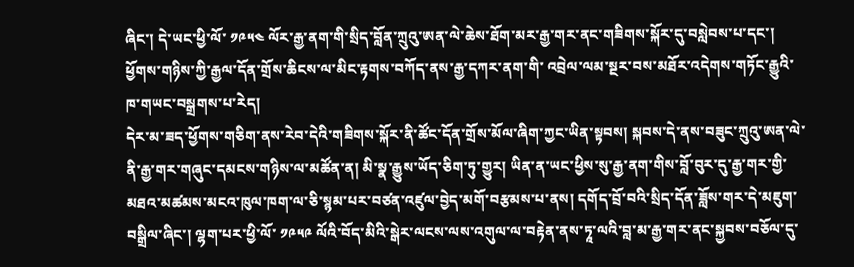ཞིང་། དེ་ཡང་ཕྱི་ལོ་ ༡༩༥༤ ལོར་རྒྱ་ནག་གི་སྲིད་བློན་ཀྲུའུ་ཨན་ལེ་ཆེས་ཐོག་མར་རྒྱ་གར་ནང་གཟིགས་སྐོར་དུ་བསླེབས་པ་དང་། ཕྱོགས་གཉིས་ཀྱི་རྒྱལ་དོན་གྲོས་ཆིངས་ལ་མིང་རྟགས་བཀོད་ནས་རྒྱ་དཀར་ནག་གི་ འབྲེལ་ལམ་སྔར་བས་མཐོར་འདེགས་གཏོང་རྒྱུའི་ཁ་གཡང་བསྒྲགས་པ་རེད།
དེར་མ་ཟད་ཕྱོགས་གཅིག་ནས་རེབ་དེའི་གཟིགས་སྐོར་ནི་ཚོང་དོན་གྲོས་མོལ་ཞིག་ཀྱང་ཡིན་སྟབས། སྐབས་དེ་ནས་བཟུང་ཀྲུའུ་ཨན་ལེ་ནི་རྒྱ་གར་གཞུང་དམངས་གཉིས་ལ་མཚོན་ན། མི་སྣ་རྒྱུས་ཡོད་ཅིག་ཏུ་གྱུར། ཡིན་ན་ཡང་ཕྱིས་སུ་རྒྱ་ནག་གིས་བློ་བུར་དུ་རྒྱ་གར་གྱི་མཐའ་མཚམས་མངའ་ཁུལ་ཁག་ལ་ཅི་སྙམ་པར་བཙན་འཛུལ་བྱེད་མགོ་བརྩམས་པ་ནས། དགོད་བྲོ་བའི་སྲིད་དོན་ཟློས་གར་དེ་མཇུག་བསྒྲིལ་ཞིང་། ལྷག་པར་ཕྱི་ལོ་ ༡༩༥༩ ལོའི་བོད་མིའི་སྒེར་ལངས་ལས་འགུལ་ལ་བརྟེན་ནས་ཏཱ་ལའི་བླ་མ་རྒྱ་གར་ནང་སྐྱབས་བཅོལ་དུ་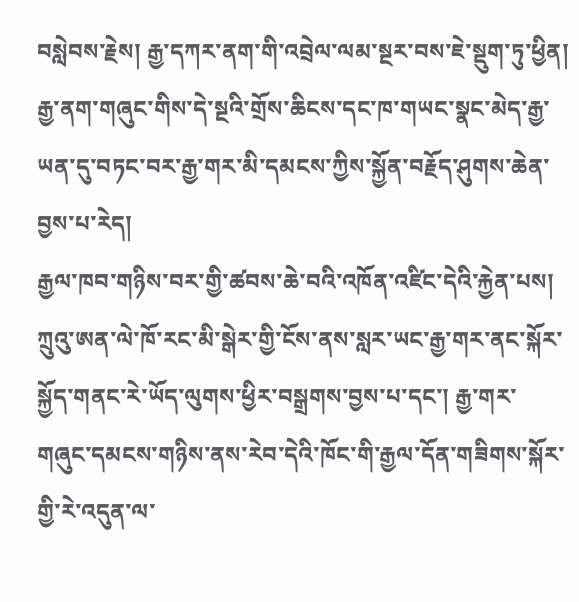བསླེབས་རྗེས། རྒྱ་དཀར་ནག་གི་འབྲེལ་ལམ་སྔར་བས་ཇེ་སྡུག་ཏུ་ཕྱིན། རྒྱ་ནག་གཞུང་གིས་དེ་སྔའི་གྲོས་ཆིངས་དང་ཁ་གཡང་སྣང་མེད་རྒྱ་ཡན་དུ་བཏང་བར་རྒྱ་གར་མི་དམངས་ཀྱིས་སྐྱོན་བརྗོད་ཤུགས་ཆེན་བྱས་པ་རེད།
རྒྱལ་ཁབ་གཉིས་བར་གྱི་ཚབས་ཆེ་བའི་འཁོན་འཛིང་དེའི་རྐྱེན་པས། ཀྲུའུ་ཨན་ལེ་ཁོ་རང་མི་སྒེར་གྱི་ངོས་ནས་སླར་ཡང་རྒྱ་གར་ནང་སྐོར་སྐྱོད་གནང་རེ་ཡོད་ལུགས་ཕྱིར་བསྒྲགས་བྱས་པ་དང་། རྒྱ་གར་གཞུང་དམངས་གཉིས་ནས་རེབ་དེའི་ཁོང་གི་རྒྱལ་དོན་གཟིགས་སྐོར་གྱི་རེ་འདུན་ལ་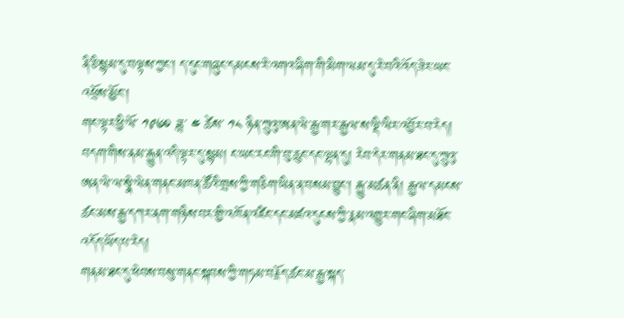ནི་ཅི་སྙམ་དུ་བལྟས་ཀྱང་། ད་དུང་གཞུང་དམངས་རེ་འགའ་ཞིག་གི་མིག་ལམ་དུ་རེ་བའི་འོད་ཟེར་ཡང་འཕྲོས་མྱོང་།
གང་ལྟར་ཕྱི་ལོ་ ༡༩༦༠ ཟླ་ ༤ ཚེས་ ༡༨ ཉིན་ཀྲུའུ་ཨན་ལེ་རྒྱ་གར་རྒྱལ་ས་ལྡི་ལིར་འབྱོར་བ་རེད། བདག་གིས་ནམ་རྒྱུན་འདི་ལྟར་དུ་སྙམ། ང་ཡང་རང་གི་བུ་ཆུང་དང་ལྷན་དུ། རེབ་དེར་གནམ་ཐང་དུ་ཀྲུའུ་ཨན་ལེ་ལ་སྣེ་ལེན་གནང་མཁན་ཚོའི་གྲས་ཀྱི་གཅིག་ཡིན་ན་བསམ་བྱུང་། རྒྱུ་མཚན་ནི། རྒྱལ་དམངས་ཚང་མས་རྒྱ་དཀར་ནག་གཉིས་བར་གྱི་འཁོན་འཛིང་དང་མཛའ་དུངས་ཀྱི་རྣམ་འགྱུར་གང་ཞིག་མཐོང་འདོད་ཡོད་པ་རེད།
གནམ་ཐང་དུ་ཕེབས་བསུ་གནང་སྐབས་ཀྱི་གཏམ་བརྗོད་ཚང་མ་རྒྱ་སྐད་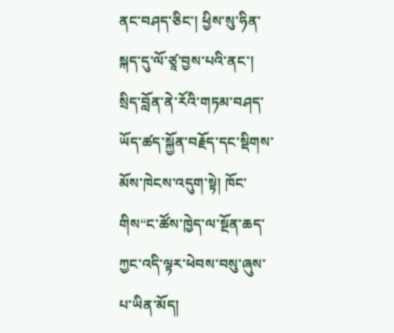ནང་བཤད་ཅིང་། ཕྱིས་སུ་ཧིན་སྐད་དུ་ལོ་ཙཱ་བྱས་པའི་ནང་། སྲིད་བློན་ནེ་རོའི་གཏམ་བཤད་ཡོད་ཚད་སྐྱོན་བརྗོད་དང་སྡིགས་མོས་ཁེངས་འདུག་སྟེ། ཁོང་གིས“ང་ཚོས་ཁྱེད་ལ་སྔོན་ཆད་ཀྱང་འདི་ལྟར་ཕེབས་བསུ་ཞུས་པ་ཡིན་མོད།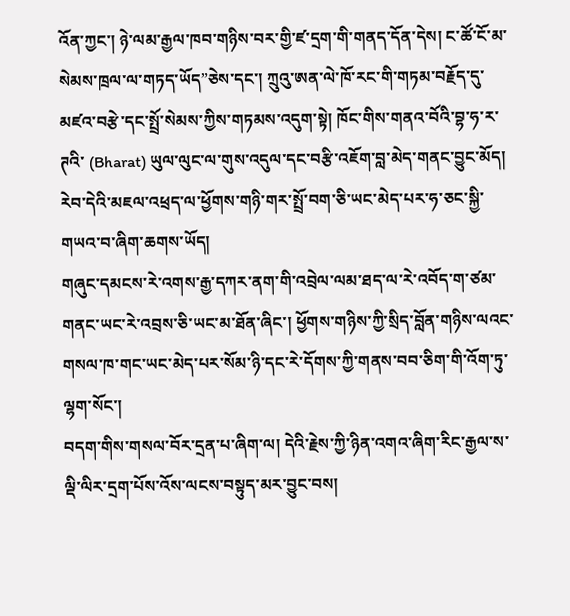འོན་ཀྱང་། ཉེ་ལམ་རྒྱལ་ཁབ་གཉིས་བར་གྱི་ཛ་དྲག་གི་གནད་དོན་དེས། ང་ཚོ་ངོ་མ་སེམས་ཁྲལ་ལ་གཏད་ཡོད”ཅེས་དང་། ཀྲུའུ་ཨན་ལེ་ཁོ་རང་གི་གཏམ་བརྗོད་དུ་མཛའ་བརྩེ་དང་སྤྲོ་སེམས་ཀྱིས་གཏམས་འདུག་སྟེ། ཁོང་གིས་གནའ་བོའི་བྷ་ཧ་ར་ཊའི་ (Bharat) ཡུལ་ལུང་ལ་གུས་འདུལ་དང་བརྩི་འཇོག་བླ་མེད་གནང་བྱུང་མོད། རེབ་དེའི་མཇལ་འཕྲད་ལ་ཕྱོགས་གཉི་གར་སྤྲོ་བག་ཅི་ཡང་མེད་པར་ཧ་ཅང་སྐྱི་གཡའ་བ་ཞིག་ཆགས་ཡོད།
གཞུང་དམངས་རེ་འགས་རྒྱ་དཀར་ནག་གི་འབྲེལ་ལམ་ཐད་ལ་རེ་འབོད་ག་ཙམ་གནང་ཡང་རེ་འབྲས་ཅི་ཡང་མ་ཐོན་ཞིང་། ཕྱོགས་གཉིས་ཀྱི་སྲིད་བློན་གཉིས་ལའང་གསལ་ཁ་གང་ཡང་མེད་པར་སོམ་ཉི་དང་རེ་དོགས་ཀྱི་གནས་བབ་ཅིག་གི་འོག་ཏུ་ལྷག་སོང་།
བདག་གིས་གསལ་བོར་དྲན་པ་ཞིག་ལ། དེའི་རྗེས་ཀྱི་ཉིན་འགའ་ཞིག་རིང་རྒྱལ་ས་ལྡི་ལིར་དྲག་པོས་འོས་ལངས་བསྟུད་མར་བྱུང་བས།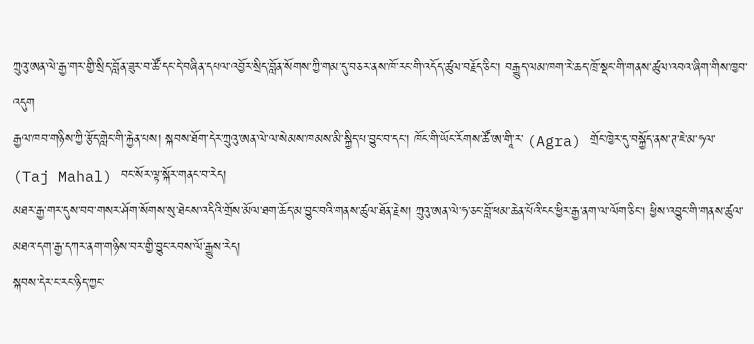ཀྲུའུ་ཨན་ལེ་རྒྱ་གར་གྱི་སྲིད་བློན་ཟུར་བ་ཚོ་དང་དེ་བཞིན་དཔལ་འབྱོར་སྲིད་བློན་སོགས་ཀྱི་གམ་དུ་བཅར་ནས་ཁོ་རང་གི་འདོད་ཚུལ་བརྗོད་ཅིང་། བརྒྱུད་ལམ་ཁག་རེ་ཆད་ཁྲོ་སྡང་གི་གནས་ཚུལ་འབའ་ཞིག་གིས་ཁྱབ་འདུག
རྒྱལ་ཁབ་གཉིས་ཀྱི་རྩོད་གླེང་གི་རྐྱེན་པས། སྐབས་ཐོག་དེར་ཀྲུའུ་ཨན་ལེ་ལ་སེམས་ཁམས་མི་སྐྱིད་པ་བྱུང་བ་དང་། ཁོང་གི་ཡོང་རོགས་ཚོ་ཨ་གཱི་ར་ (Agra) གྲོང་ཁྱེར་དུ་བསྐྱོད་ནས་ཊ་ཇེ་མ་ཧལ་ (Taj Mahal) བང་སོར་ལྟ་སྐོར་གནང་བ་རེད།
མཐར་རྒྱ་གར་དུས་བབ་གསར་ཤོག་སོགས་སུ་ཐེངས་འདིའི་གྲོས་མོལ་ཐག་ཆོད་མ་བྱུང་བའི་གནས་ཚུལ་ཐོན་རྗེས། ཀྲུའུ་ཨན་ལེ་ཧ་ཅང་བློ་ཕམ་ཆེན་པོའི་ངང་ཕྱིར་རྒྱ་ནག་ལ་ལོག་ཅིང་། ཕྱིས་འབྱུང་གི་གནས་ཚུལ་མཐའ་དག་རྒྱ་དཀར་ནག་གཉིས་བར་གྱི་བྱུང་རབས་ལོ་རྒྱུས་རེད།
སྐབས་དེར་ང་རང་ཉིད་ཀྱང་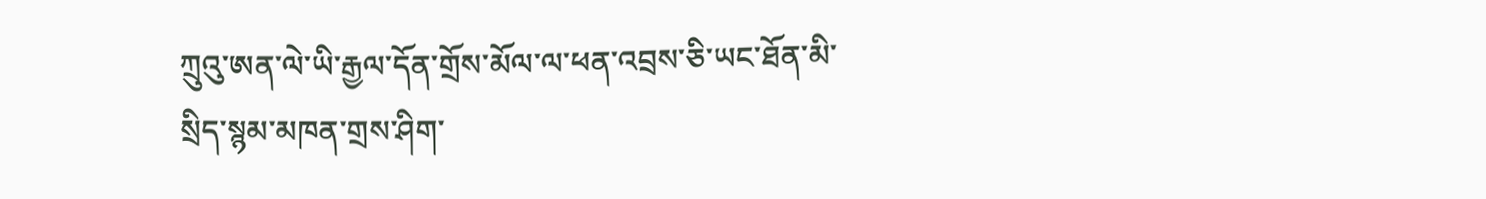ཀྲུའུ་ཨན་ལེ་ཡི་རྒྱལ་དོན་གྲོས་མོལ་ལ་ཕན་འབྲས་ཅི་ཡང་ཐོན་མི་སྲིད་སྙམ་མཁན་གྲས་ཤིག་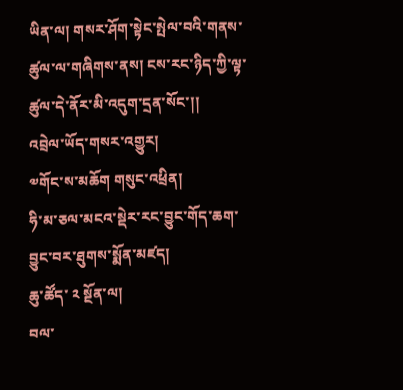ཡིན་ལ། གསར་ཤོག་སྟེང་སྤེལ་བའི་གནས་ཚུལ་ལ་གཞིགས་ནས། ངས་རང་ཉིད་ཀྱི་ལྟ་ཚུལ་དེ་ནོར་མི་འདུག་དྲན་སོང་།།
འབྲེལ་ཡོད་གསར་འགྱུར།
༧གོང་ས་མཆོག གསུང་འཕྲིན།
ཧི་མ་ཅལ་མངའ་སྡེར་རང་བྱུང་གོད་ཆག་བྱུང་བར་ཐུགས་སྨོན་མཛད།
ཆུ་ཚོད་ ༢ སྔོན་ལ།
བལ་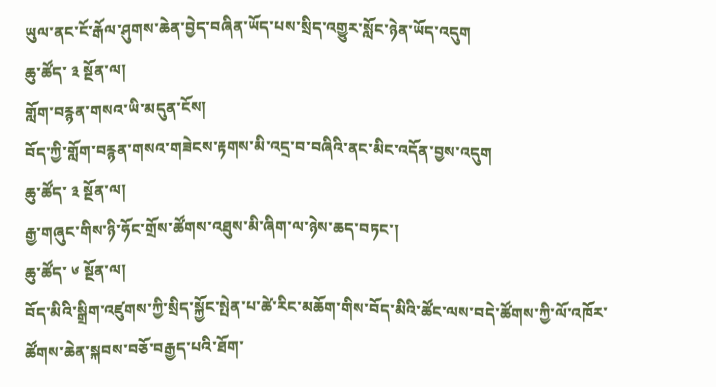ཡུལ་ནང་ངོ་རྒོལ་ཤུགས་ཆེན་བྱེད་བཞིན་ཡོད་པས་སྲིད་འགྱུར་སློང་ཉེན་ཡོད་འདུག
ཆུ་ཚོད་ ༣ སྔོན་ལ།
གློག་བརྙན་གསའ་ཡི་མདུན་ངོས།
བོད་ཀྱི་གློག་བརྙན་གསའ་གཟེངས་རྟགས་མི་འདྲ་བ་བཞིའི་ནང་མིང་འདོན་བྱས་འདུག
ཆུ་ཚོད་ ༣ སྔོན་ལ།
རྒྱ་གཞུང་གིས་ཉི་ཧོང་གྲོས་ཚོགས་འཐུས་མི་ཞིག་ལ་ཉེས་ཆད་བཏང་།
ཆུ་ཚོད་ ༦ སྔོན་ལ།
བོད་མིའི་སྒྲིག་འཛུགས་ཀྱི་སྲིད་སྐྱོང་སྤེན་པ་ཚེ་རིང་མཆོག་གིས་བོད་མིའི་ཚོང་ལས་བདེ་ཚོགས་ཀྱི་ལོ་འཁོར་ཚོགས་ཆེན་སྐབས་བཅོ་བརྒྱད་པའི་ཐོག་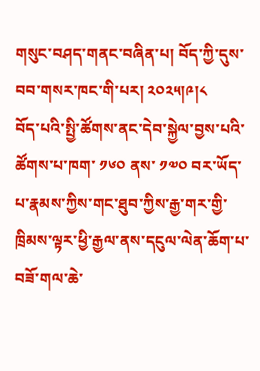གསུང་བཤད་གནང་བཞིན་པ། བོད་ཀྱི་དུས་བབ་གསར་ཁང་གི་པར། ༢༠༢༥།༩།༨
བོད་པའི་སྤྱི་ཚོགས་ནང་དེབ་སྐྱེལ་བྱས་པའི་ཚོགས་པ་ཁག་ ༡༦༠ ནས་ ༡༧༠ བར་ཡོད་པ་རྣམས་ཀྱིས་གང་ཐུབ་ཀྱིས་རྒྱ་གར་གྱི་ཁྲིམས་ལྟར་ཕྱི་རྒྱལ་ནས་དངུལ་ལེན་ཆོག་པ་བཟོ་གལ་ཆེ་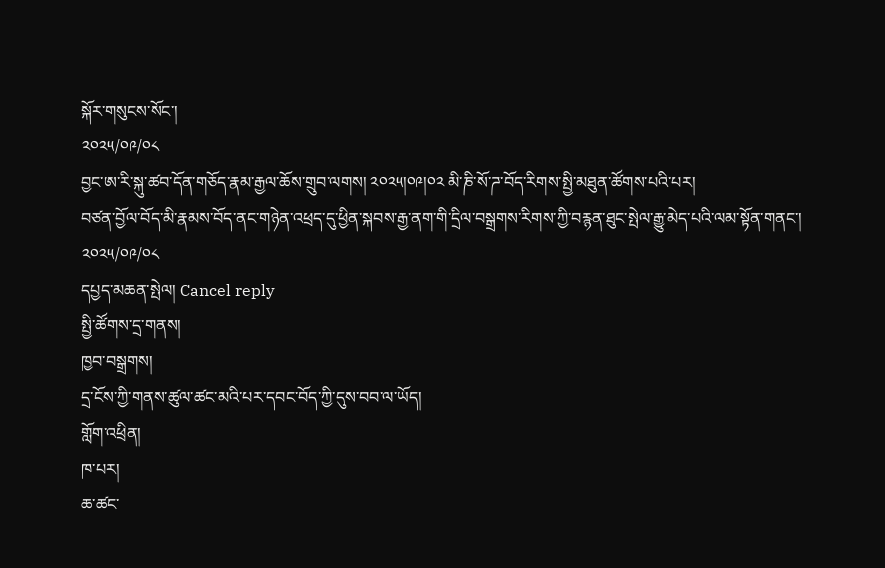སྐོར་གསུངས་སོང་།
༢༠༢༥/༠༩/༠༨
བྱང་ཨ་རི་སྐུ་ཚབ་དོན་གཅོད་རྣམ་རྒྱལ་ཆོས་གྲུབ་ལགས། ༢༠༢༥།༠༩།༠༢ མི་ཎི་སོ་ཌ་བོད་རིགས་སྤྱི་མཐུན་ཚོགས་པའི་པར།
བཙན་བྱོལ་བོད་མི་རྣམས་བོད་ནང་གཉེན་འཕྲད་དུ་ཕྱིན་སྐབས་རྒྱ་ནག་གི་དྲིལ་བསྒྲགས་རིགས་ཀྱི་བརྙན་ཐུང་སྤེལ་རྒྱུ་མེད་པའི་ལམ་སྟོན་གནང་།
༢༠༢༥/༠༩/༠༨
དཔྱད་མཆན་སྤེལ། Cancel reply
སྤྱི་ཚོགས་དྲ་གནས།
ཁྱབ་བསྒྲགས།
དྲ་ངོས་ཀྱི་གནས་ཚུལ་ཚང་མའི་པར་དབང་བོད་ཀྱི་དུས་བབ་ལ་ཡོད།
གློག་འཕྲིན།
ཁ་པར།
ཆ་ཚང་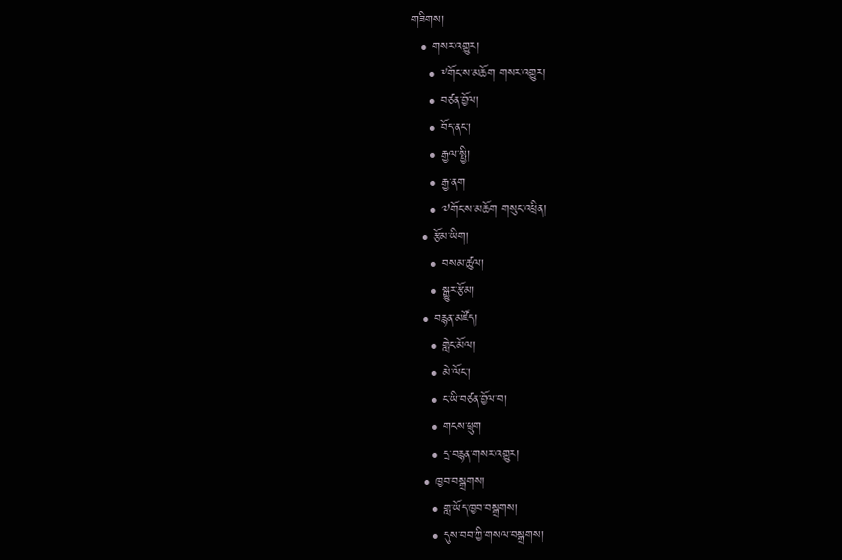གཟིགས།
  • གསར་འགྱུར།
    • ༸གོང་ས་མཆོག གསར་འགྱུར།
    • བཙན་བྱོལ།
    • བོད་ནང་།
    • རྒྱལ་སྤྱི།
    • རྒྱ་ནག
    • ༧གོང་ས་མཆོག གསུང་འཕྲིན།
  • རྩོམ་ཡིག།
    • བསམ་ཚུལ།
    • སྒྱུར་རྩོམ།
  • བརྙན་མཛོད།
    • གླེང་མོལ།
    • མེ་ལོང་།
    • ང་ཡི་བཙན་བྱོལ་བ།
    • གངས་ཕྲུག
    • དྲ་བརྙན་གསར་འགྱུར།
  • ཁྱབ་བསྒྲགས།
    • གླ་ཡོད་ཁྱབ་བསྒྲགས།
    • དུས་བབ་ཀྱི་གསལ་བསྒྲགས།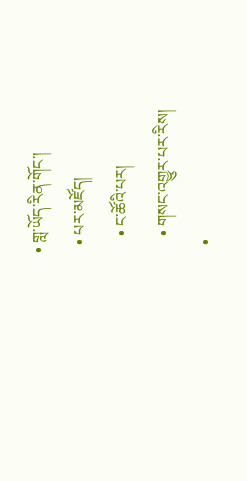• གླ་ཡོད་རིན་གོང་།
  • པར་མཛོད།
    • ང་ཚོའི་པར།
    • གསང་འགྱུར་པར་རིས།
  •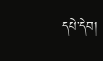དཔེ་དེབ།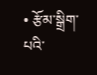• རྩོམ་སྒྲིག་པའི་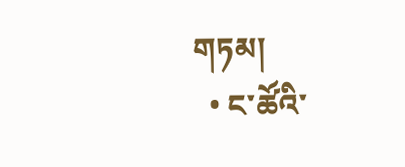གཏམ།
  • ང་ཚོའི་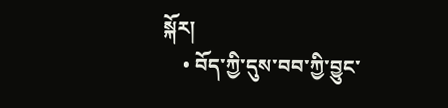སྐོར།
    • བོད་ཀྱི་དུས་བབ་ཀྱི་བྱུང་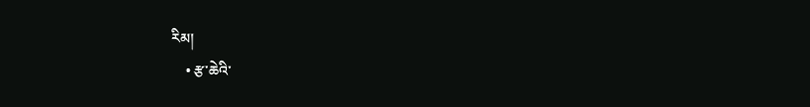རིམ།
    • རྩ་ཆེའི་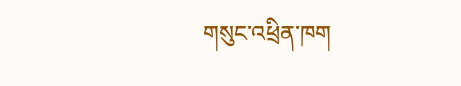གསུང་འཕྲིན་ཁག